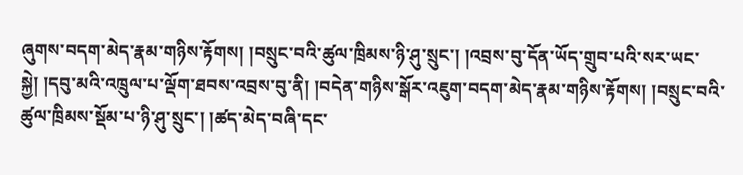ཞུགས་བདག་མེད་རྣམ་གཉིས་རྟོགས། །བསྲུང་བའི་ཚུལ་ཁྲིམས་ཉི་ཤུ་སྲུང་། །འབྲས་བུ་དོན་ཡོད་གྲུབ་པའི་སར་ཡང་སྐྱེ། །དབུ་མའི་འཁྲུལ་པ་ལྡོག་ཐབས་འབྲས་བུ་ནི། །བདེན་གཉིས་སྒོར་འཇུག་བདག་མེད་རྣམ་གཉིས་རྟོགས། །བསྲུང་བའི་ཚུལ་ཁྲིམས་སྡོམ་པ་ཉི་ཤུ་སྲུང་། །ཚད་མེད་བཞི་དང་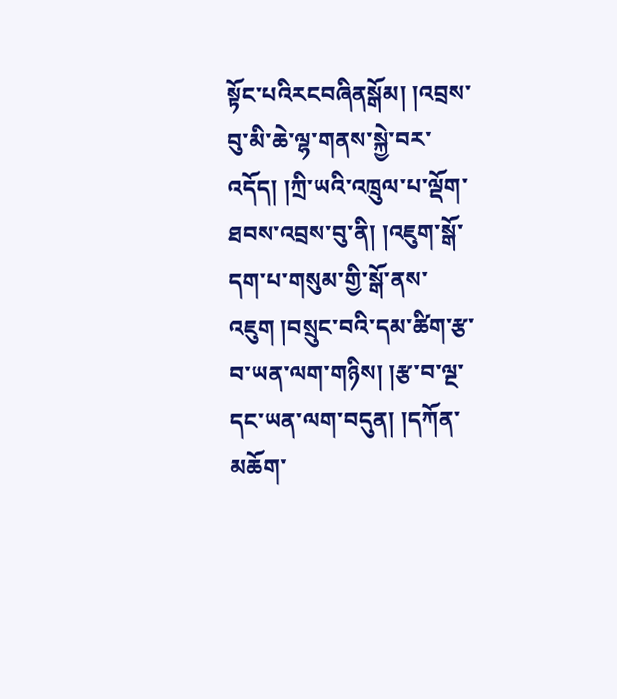སྟོང་པའིརངབཞིནསྒོམ། །འབྲས་བུ་མི་ཆེ་ལྷ་གནས་སྐྱེ་བར་འདོད། །ཀྲི་ཡའི་འཁྲུལ་པ་ལྡོག་ཐབས་འབྲས་བུ་ནི། །འཇུག་སྒོ་དག་པ་གསུམ་གྱི་སྒོ་ནས་འཇུག །བསྲུང་བའི་དམ་ཚིག་རྩ་བ་ཡན་ལག་གཉིས། །རྩ་བ་ལྔ་དང་ཡན་ལག་བདུན། །དཀོན་མཆོག་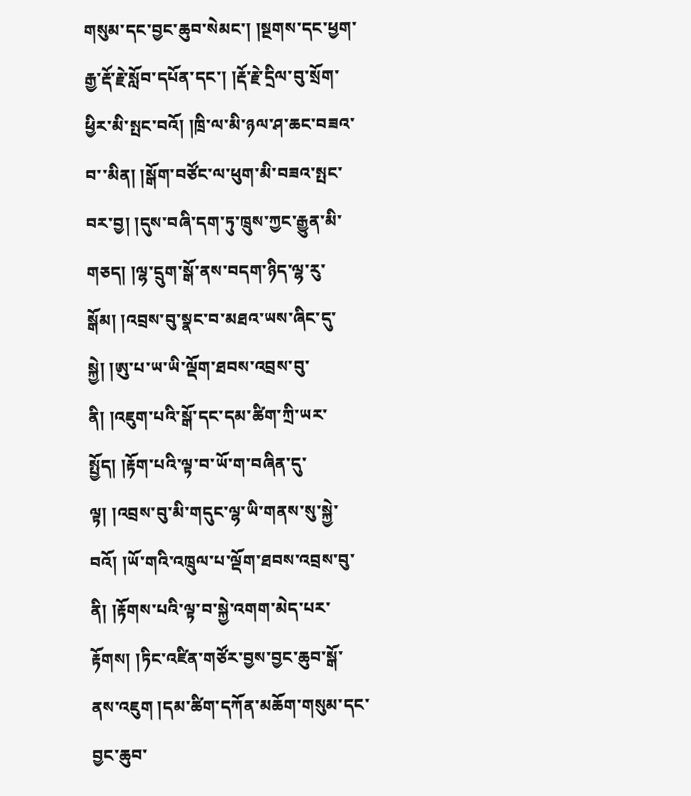གསུམ་དང་བྱང་ཆུབ་སེམང་། །སྔགས་དང་ཕྱག་རྒྱ་རྡོ་རྗེ་སློབ་དཔོན་དང་། །རྡོ་རྗེ་དྲིལ་བུ་སྲོག་ཕྱིར་མི་སྤང་བའོ། །ཁྲི་ལ་མི་ཉལ་ཤ་ཆང་བཟའ་བ་་མིན། །སྒོག་བཙོང་ལ་ཕུག་མི་བཟའ་སྤང་བར་བྱ། །དུས་བཞི་དག་ཏུ་ཁྲུས་ཀྱང་རྒྱུན་མི་གཅད། །ལྷ་དྲུག་སྒོ་ནས་བདག་ཉིད་ལྷ་རུ་སྒོམ། །འབྲས་བུ་སྣང་བ་མཐའ་ཡས་ཞིང་དུ་སྐྱེ། །ཨུ་པ་ཡ་ཡི་ལྡོག་ཐབས་འབྲས་བུ་ནི། །འཇུག་པའི་སྒོ་དང་དམ་ཚིག་ཀྲི་ཡར་སྤྱོད། །རྟོག་པའི་ལྟ་བ་ཡོ་ག་བཞིན་དུ་ལྟ། །འབྲས་བུ་མི་གདུང་ལྷ་ཡི་གནས་སུ་སྐྱེ་བའོ། །ཡོ་གའི་འཁྲུལ་པ་ལྡོག་ཐབས་འབྲས་བུ་ནི། །རྟོགས་པའི་ལྟ་བ་སྐྱེ་འགག་མེད་པར་རྟོགས། །ཏིང་འཛིན་གཙོར་བྱས་བྱང་ཆུབ་སྒོ་ནས་འཇུག །དམ་ཚིག་དཀོན་མཆོག་གསུམ་དང་བྱང་ཆུབ་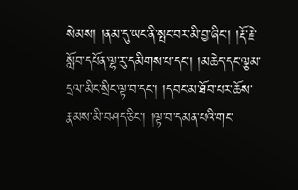སེམས། །ནམ་དུ་ཡང་ནི་སྤང་བར་མི་བྱ་ཞིང་། །རྡོ་རྗེ་སློབ་དཔོན་ལྷ་རུ་དམིགས་པ་དང་། །མཆེད་དང་ལྕམ་དྲལ་མིང་སྲིང་ལྟ་བ་དང་། །དབང་མ་ཐོབ་པར་ཆོས་རྣམས་མི་བཤད་ཅིང་། །ལྟ་བ་དམན་པའི་གང་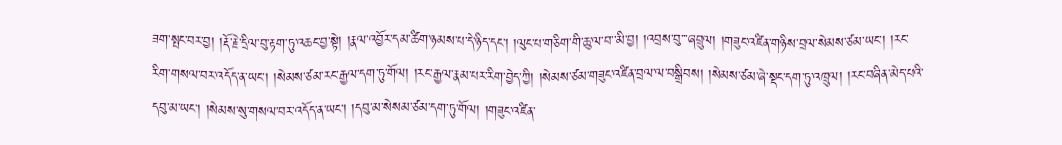ཟག་སྤང་བར་བྱ། །རྡོ་རྗེ་དྲིལ་བུ་རྟག་ཏུ་འཆང་བྱ་སྟེ། །རྣལ་འབྱོར་དམ་ཚིག་ཉམས་པ་དེ་ཉིད་དང་། །ལུང་པ་གཅིག་གི་ཆུ་ལ་བ་་མི་བྱ། །འབྲས་བུ་་་ཞབྲུལ། །གཟུང་འཛིན་གཉིས་བྲལ་སེམས་ཙམ་ཡང་། །རང་རིག་གསལ་བར་འདོད་ན་ཡང་། །སེམས་ཙམ་རང་རྒྱལ་དག་ཏུ་གོལ། །རང་རྒྱལ་རྣམ་པར་རིག་བྱེད་ཀྱི། །སེམས་ཙམ་གཟུང་འཛིན་བྲལ་ལ་བསྒྲིབས། །སེམས་ཙམ་ཞེ་སྡང་དག་ཏུ་འཁྲུལ། །རང་བཞིན་མེད་པའི་དབུ་མ་ཡང་། །སེམས་སུ་གསལ་བར་འདོད་ན་ཡང་། །དབུ་མ་སེསམ་ཙམ་དག་ཏུ་གོལ། །གཟུང་འཛིན་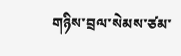གཉིས་བྲལ་སེམས་ཙམ་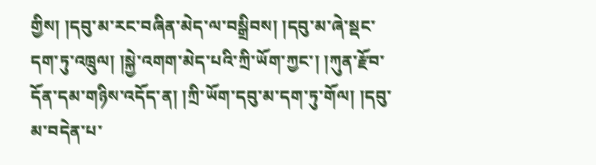གྱིས། །དབུ་མ་རང་བཞིན་མེད་ལ་བསྒྲིབས། །དབུ་མ་ཞེ་སྡང་དག་ཏུ་འཁྲུལ། །སྐྱེ་འགག་མེད་པའི་ཀྲི་ཡོག་ཀྱང་། །ཀུན་རྫོབ་དོན་དམ་གཉིས་འདོད་ན། །ཀྲི་ཡོག་དབུ་མ་དག་ཏུ་གོལ། །དབུ་མ་བདེན་པ་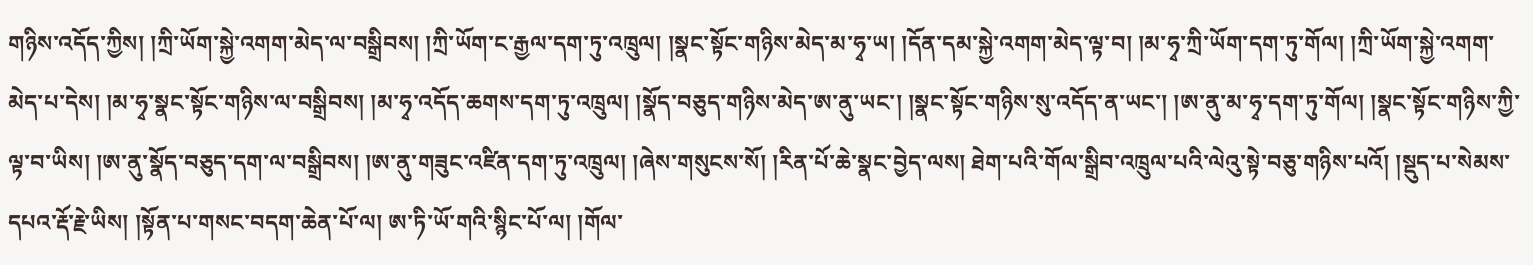གཉིས་འདོད་ཀྱིས། །ཀྲི་ཡོག་སྐྱེ་འགག་མེད་ལ་བསྒྲིབས། །ཀྲི་ཡོག་ང་རྒྱལ་དག་ཏུ་འཁྲུལ། །སྣང་སྟོང་གཉིས་མེད་མ་ཧྭ་ཡ། །དོན་དམ་སྐྱེ་འགག་མེད་ལྟ་བ། །མ་ཧྭ་ཀྲི་ཡོག་དག་ཏུ་གོལ། །ཀྲི་ཡོག་སྐྱེ་འགག་མེད་པ་དེས། །མ་ཧྭ་སྣང་སྟོང་གཉིས་ལ་བསྒྲིབས། །མ་ཧྭ་འདོད་ཆགས་དག་ཏུ་འཁྲུལ། །སྣོད་བཅུད་གཉིས་མེད་ཨ་ནུ་ཡང་། །སྣང་སྟོང་གཉིས་སུ་འདོད་ན་ཡང་། །ཨ་ནུ་མ་ཧྭ་དག་ཏུ་གོལ། །སྣང་སྟོང་གཉིས་ཀྱི་ལྟ་བ་ཡིས། །ཨ་ནུ་སྣོད་བཅུད་དག་ལ་བསྒྲིབས། །ཨ་ནུ་གཟུང་འཛིན་དག་ཏུ་འཁྲུལ། །ཞེས་གསུངས་སོ། །རིན་པོ་ཆེ་སྣང་བྱེད་ལས། ཐེག་པའི་གོལ་སྒྲིབ་འཁྲུལ་པའི་ལེའུ་སྟེ་བཅུ་གཉིས་པའོ། །སྡུད་པ་སེམས་དཔའ་རྡོ་རྗེ་ཡིས། །སྟོན་པ་གསང་བདག་ཆེན་པོ་ལ། ཨ་ཏི་ཡོ་གའི་སྙིང་པོ་ལ། །གོལ་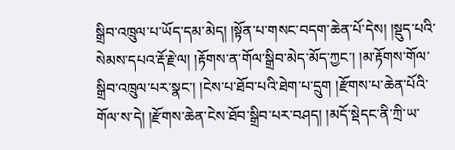སྒྲིབ་འཁྲུལ་པ་ཡོད་དམ་མེད། །སྟོན་པ་གསང་བདག་ཆེན་པོ་དེས། །སྡུད་པའི་སེམས་དཔའ་རྡོ་རྗེ་ལ། །རྟོགས་ན་གོལ་སྒྲིབ་མེད་མོད་ཀྱང་། །མ་རྟོགས་གོལ་སྒྲིབ་འཁྲུལ་པར་སྣང་། །ངེས་པ་ཐོབ་པའི་ཐེག་པ་དྲུག །རྫོགས་པ་ཆེན་པོའི་གོལ་ས་དེ། །རྫོགས་ཆེན་ངེས་ཐོབ་སྒྲིབ་པར་བཤད། །མདོ་སྡེདང་ནི་ཀྲི་ཡ་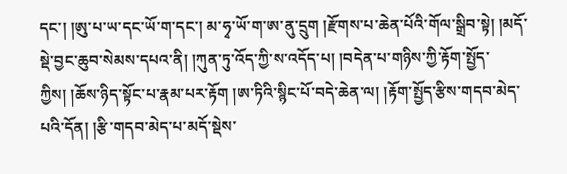དང་། །ཨུ་པ་ཡ་དང་ཡོ་ག་དང་། མ་ཧྭ་ཡོ་ག་ཨ་ནུ་དྲུག །རྫོགས་པ་ཆེན་པོའི་གོལ་སྒྲིབ་སྟེ། །མདོ་སྡེ་བྱང་ཆུབ་སེམས་དཔའ་ནི། །ཀུན་ཏུ་འོད་ཀྱི་ས་འདོད་པ། །བདེན་པ་གཉིས་ཀྱི་རྟོག་སྤྱོད་ཀྱིས། །ཆོས་ཉིད་སྟོང་པ་རྣམ་པར་རྟོག །ཨ་ཏིའི་སྙིང་པོ་བདེ་ཆེན་ལ། །རྟོག་སྤྱོད་རྩིས་གདབ་མེད་པའི་དོན། །རྩི་གདབ་མེད་པ་མདོ་སྡེས་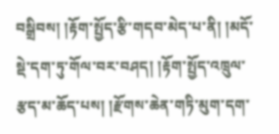བསྒྲིབས། །རྟོག་སྤྱོད་རྩི་གདབ་མེད་པ་ནི། །མདོ་སྡེ་དག་ཏུ་གོལ་བར་བཤད། །རྟོག་སྤྱོད་འཁྲུལ་རྩད་མ་ཆོད་པས། །རྫོགས་ཆེན་གཏི་མུག་དག་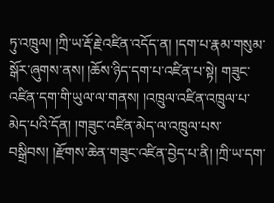ཏུ་འཁྲུལ། །ཀྲི་ཡ་རྡོ་རྗེ་འཛིན་འདོད་ན། །དག་པ་རྣམ་གསུམ་སྒོར་ཞུགས་ནས། །ཆོས་ཉིད་དག་པ་འཛིན་པ་སྟེ། གཟུང་འཛིན་དག་གི་ཡུལ་ལ་གནས། །འཁྲུལ་འཛིན་འཁྲུལ་པ་མེད་པའི་དོན། །གཟུང་འཛིན་མེད་ལ་འཁྲུལ་པས་བསྒྲིབས། །རྫོགས་ཆེན་གཟུང་འཛིན་བྱེད་པ་ནི། །ཀྲི་ཡ་དག་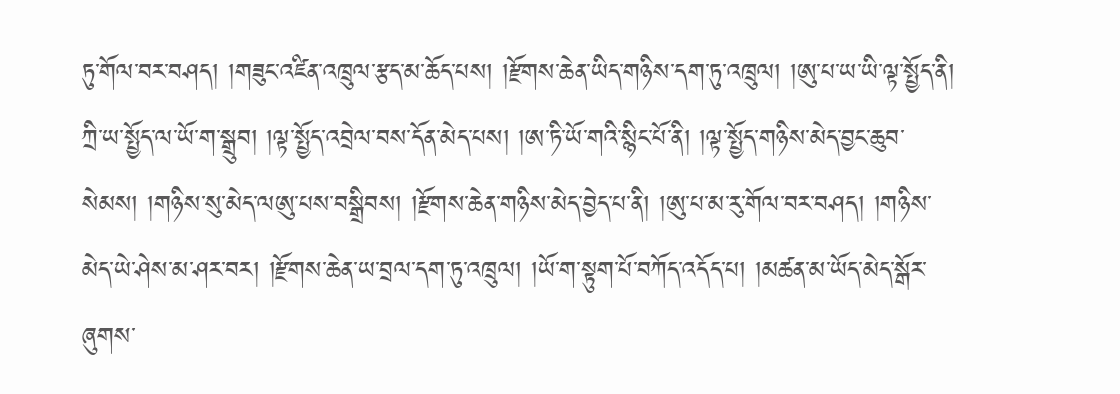ཏུ་གོལ་བར་བཤད། །གཟུང་འཛིན་འཁྲུལ་རྩད་མ་ཆོད་པས། །རྫོགས་ཆེན་ཡིད་གཉིས་དག་ཏུ་འཁྲུལ། །ཨུ་པ་ཡ་ཡི་ལྟ་སྤྱོད་ནི། ཀྲི་ཡ་སྤྱོད་ལ་ཡོ་ག་སྒྲུབ། །ལྟ་སྤྱོད་འབྲེལ་བས་དོན་མེད་པས། །ཨ་ཏི་ཡོ་གའི་སྙིང་པོ་ནི། །ལྟ་སྤྱོད་གཉིས་མེད་བྱང་ཆུབ་སེམས། །གཉིས་སུ་མེད་ལཨུ་པས་བསྒྲིབས། །རྫོགས་ཆེན་གཉིས་མེད་བྱེད་པ་ནི། །ཨུ་པ་མ་རུ་གོལ་བར་བཤད། །གཉིས་མེད་ཡེ་ཤེས་མ་ཤར་བར། །རྫོགས་ཆེན་ཡ་བྲལ་དག་ཏུ་འཁྲུལ། །ཡོ་ག་སྟུག་པོ་བཀོད་འདོད་པ། །མཚན་མ་ཡོད་མེད་སྒོར་ཞུགས་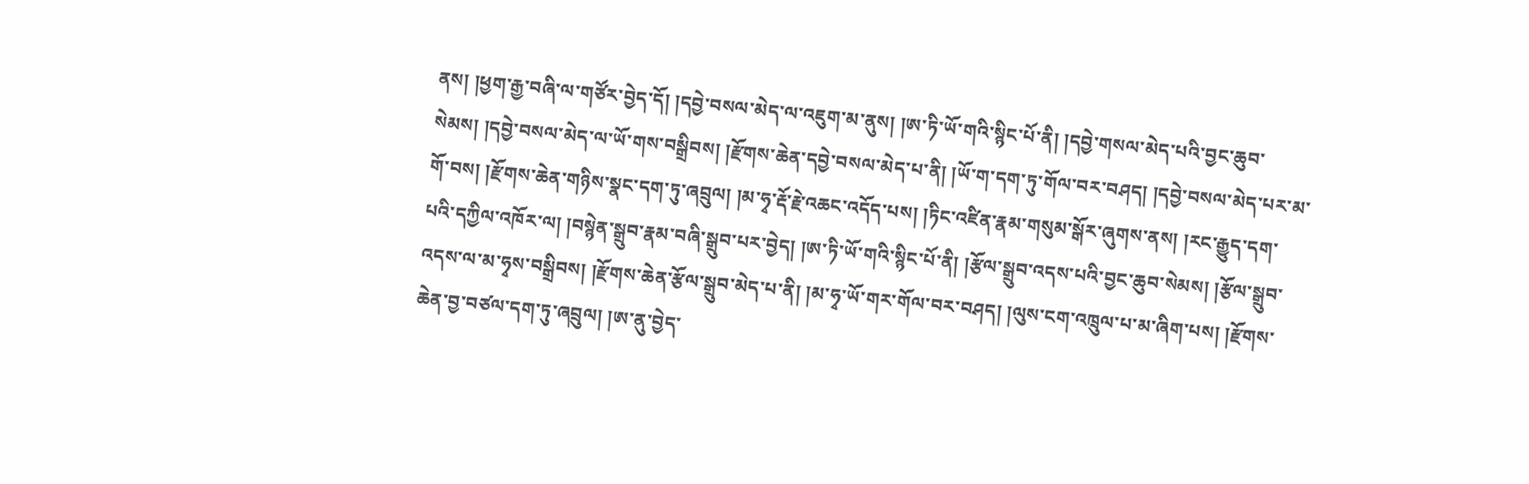ནས། །ཕྱག་རྒྱ་བཞི་ལ་གཙོར་བྱེད་དོ། །དབྱེ་བསལ་མེད་ལ་འཇུག་མ་ནུས། །ཨ་ཏི་ཡོ་གའི་སྙིང་པོ་ནི། །དབྱེ་གསལ་མེད་པའི་བྱང་ཆུབ་སེམས། །དབྱེ་བསལ་མེད་ལ་ཡོ་གས་བསྒྲིབས། །རྫོགས་ཆེན་དབྱེ་བསལ་མེད་པ་ནི། །ཡོ་ག་དག་ཏུ་གོལ་བར་བཤད། །དབྱེ་བསལ་མེད་པར་མ་གོ་བས། །རྫོགས་ཆེན་གཉིས་སྣང་དག་ཏུ་ཞབྲུལ། །མ་ཧྭ་རྡོ་རྗེ་འཆང་འདོད་པས། །ཏིང་འཛིན་རྣམ་གསུམ་སྒོར་ཞུགས་ནས། །རང་རྒྱུད་དག་པའི་དཀྱིལ་འཁོར་ལ། །བསྙེན་སྒྲུབ་རྣམ་བཞི་སྒྲུབ་པར་བྱེད། །ཨ་ཏི་ཡོ་གའི་སྙིང་པོ་ནི། །རྩོལ་སྒྲུབ་འདས་པའི་བྱང་ཆུབ་སེམས། །རྩོལ་སྒྲུབ་འདས་ལ་མ་ཧྭས་བསྒྲིབས། །རྫོགས་ཆེན་རྩོལ་སྒྲུབ་མེད་པ་ནི། །མ་ཧྭ་ཡོ་གར་གོལ་བར་བཤད། །ལུས་ངག་འཁྲུལ་པ་མ་ཞིག་པས། །རྫོགས་ཆེན་བྱ་བཙལ་དག་ཏུ་ཞབྲུལ། །ཨ་ནུ་བྱེད་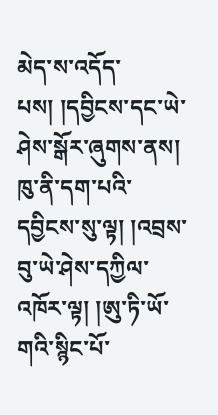མེད་ས་འདོད་པས། །དབྱིངས་དང་ཡེ་ཤེས་སྒོར་ཞུགས་ནས། ཁུ་ནི་དག་པའི་དབྱིངས་སུ་ལྟ། །འབྲས་བུ་ཡེ་ཤེས་དཀྱིལ་འཁོར་ལྟ། །ཨུ་ཏི་ཡོ་གའི་སྙིང་པོ་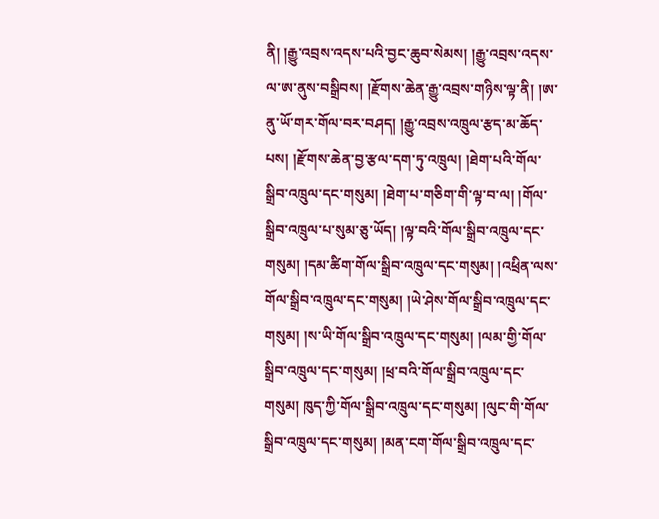ནི། །རྒྱུ་འབྲས་འདས་པའི་བྱང་ཆུབ་སེམས། །རྒྱུ་འབྲས་འདས་ལ་ཨ་ནུས་བསྒྲིབས། །རྫོགས་ཆེན་རྒྱུ་འབྲས་གཉིས་ལྟ་ནི། །ཨ་ནུ་ཡོ་གར་གོལ་བར་བཤད། །རྒྱུ་འབྲས་འཁྲུལ་རྩད་མ་ཆོད་པས། །རྫོགས་ཆེན་བྱ་རྩལ་དག་ཏུ་འཁྲུལ། །ཐེག་པའི་གོལ་སྒྲིབ་འཁྲུལ་དང་གསུམ། །ཐེག་པ་གཅིག་གི་ལྟ་བ་ལ། །གོལ་སྒྲིབ་འཁྲུལ་པ་སུམ་ཅུ་ཡོད། །ལྟ་བའི་གོལ་སྒྲིབ་འཁྲུལ་དང་གསུམ། །དམ་ཚིག་གོལ་སྒྲིབ་འཁྲུལ་དང་གསུམ། །འཕྲིན་ལས་གོལ་སྒྲིབ་འཁྲུལ་དང་གསུམ། །ཡེ་ཤེས་གོལ་སྒྲིབ་འཁྲུལ་དང་གསུམ། །ས་ཡི་གོལ་སྒྲིབ་འཁྲུལ་དང་གསུམ། །ལམ་གྱི་གོལ་སྒྲིབ་འཁྲུལ་དང་གསུམ། །ཕྲ་བའི་གོལ་སྒྲིབ་འཁྲུལ་དང་གསུམ། ཁུད་ཀྱི་གོལ་སྒྲིབ་འཁྲུལ་དང་གསུམ། །ལུང་གི་གོལ་སྒྲིབ་འཁྲུལ་དང་གསུམ། །མན་ངག་གོལ་སྒྲིབ་འཁྲུལ་དང་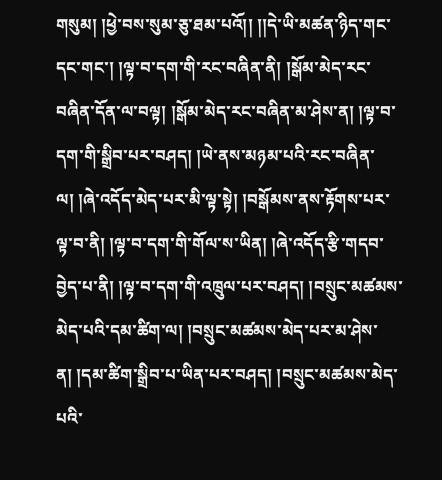གསུམ། །ཕྱེ་བས་སུམ་ཅུ་ཐམ་པའོ།། །།དེ་ཡི་མཚན་ཉིད་གང་དང་གང་། །ལྟ་བ་དག་གི་རང་བཞིན་ནི། །སྒོམ་མེད་རང་བཞིན་དོན་ལ་བལྟ། །སྒོམ་མེད་རང་བཞིན་མ་ཤེས་ན། །ལྟ་བ་དག་གི་སྒྲིབ་པར་བཤད། །ཡེ་ནས་མཉམ་པའི་རང་བཞིན་ལ། །ཞེ་འདོད་མེད་པར་མི་ལྟ་སྟེ། །བསྒོམས་ནས་རྟོགས་པར་ལྟ་བ་ནི། །ལྟ་བ་དག་གི་གོལ་ས་ཡིན། །ཞེ་འདོད་རྩི་གདབ་བྱེད་པ་ནི། །ལྟ་བ་དག་གི་འཁྲུལ་པར་བཤད། །བསྲུང་མཚམས་མེད་པའི་དམ་ཚིག་ལ། །བསྲུང་མཚམས་མེད་པར་མ་ཤེས་ན། །དམ་ཚིག་སྒྲིབ་པ་ཡིན་པར་བཤད། །བསྲུང་མཚམས་མེད་པའི་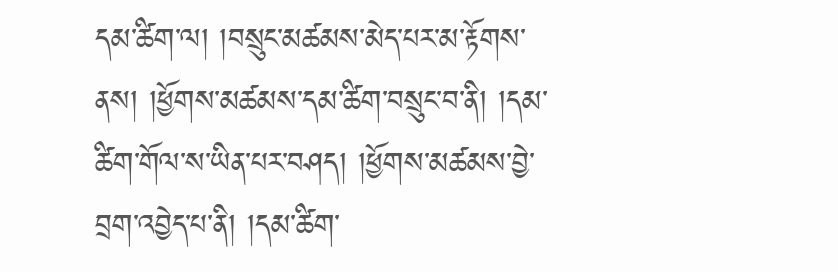དམ་ཚིག་ལ། །བསྲུང་མཚམས་མེད་པར་མ་རྟོགས་ནས། །ཕྱོགས་མཚམས་དམ་ཚིག་བསྲུང་བ་ནི། །དམ་ཚིག་གོལ་ས་ཡིན་པར་བཤད། །ཕྱོགས་མཚམས་བྱེ་བྲག་འབྱེད་པ་ནི། །དམ་ཚིག་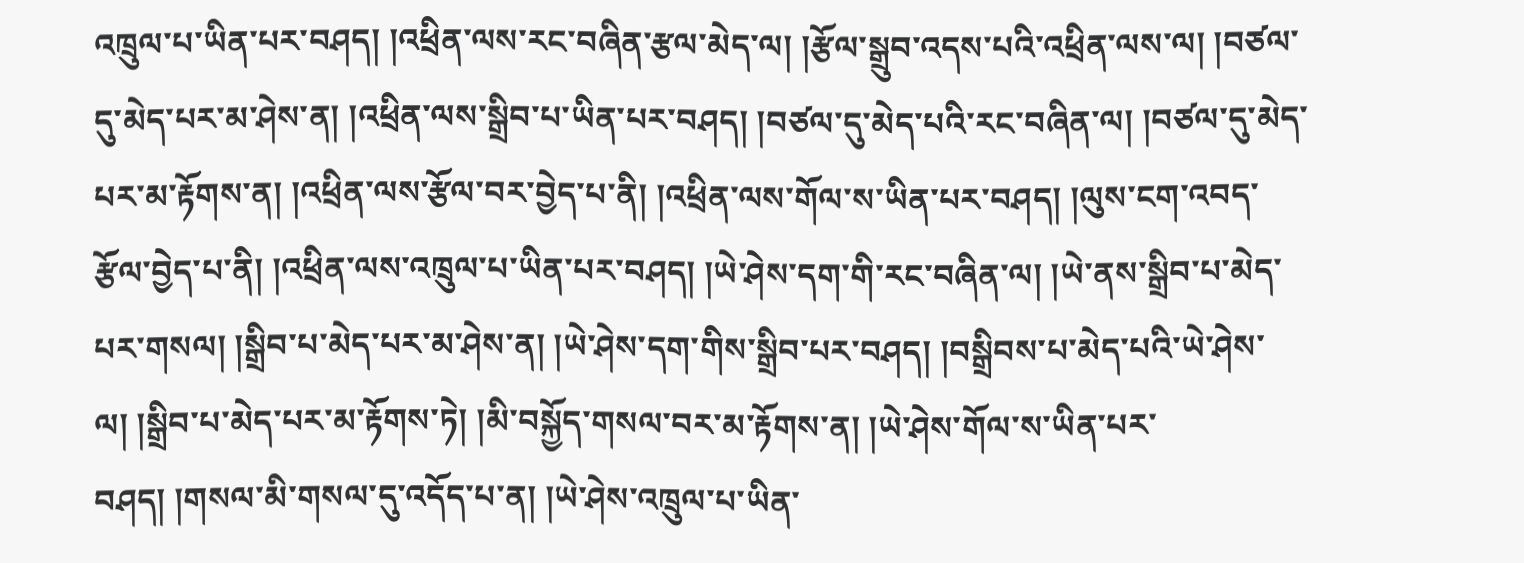འཁྲུལ་པ་ཡིན་པར་བཤད། །འཕྲིན་ལས་རང་བཞིན་རྩལ་མེད་ལ། །རྩོལ་སྒྲུབ་འདས་པའི་འཕྲིན་ལས་ལ། །བཙལ་དུ་མེད་པར་མ་ཤེས་ན། །འཕྲིན་ལས་སྒྲིབ་པ་ཡིན་པར་བཤད། །བཙལ་དུ་མེད་པའི་རང་བཞིན་ལ། །བཙལ་དུ་མེད་པར་མ་རྟོགས་ན། །འཕྲིན་ལས་རྩོལ་བར་བྱེད་པ་ནི། །འཕྲིན་ལས་གོལ་ས་ཡིན་པར་བཤད། །ལུས་ངག་འབད་རྩོལ་བྱེད་པ་ནི། །འཕྲིན་ལས་འཁྲུལ་པ་ཡིན་པར་བཤད། །ཡེ་ཤེས་དག་གི་རང་བཞིན་ལ། །ཡེ་ནས་སྒྲིབ་པ་མེད་པར་གསལ། །སྒྲིབ་པ་མེད་པར་མ་ཤེས་ན། །ཡེ་ཤེས་དག་གིས་སྒྲིབ་པར་བཤད། །བསྒྲིབས་པ་མེད་པའི་ཡེ་ཤེས་ལ། །སྒྲིབ་པ་མེད་པར་མ་རྟོགས་ཏེ། །མི་བསྐྱོད་གསལ་བར་མ་རྟོགས་ན། །ཡེ་ཤེས་གོལ་ས་ཡིན་པར་བཤད། །གསལ་མི་གསལ་དུ་འདོད་པ་ན། །ཡེ་ཤེས་འཁྲུལ་པ་ཡིན་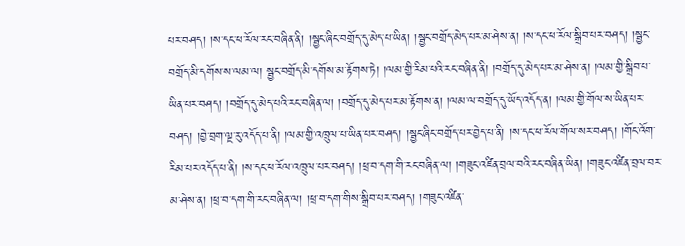པར་བཤད། །ས་དང་ཕ་རོལ་རང་བཞིན་ནི། །སྦྱང་ཞིང་བགྲོད་དུ་མེད་པ་ཡིན། །སྦྱང་བགྲོད་མེད་པར་མ་ཤེས་ན། །ས་དང་ཕ་རོལ་སྒྲིབ་པར་བཤད། །སྦྱང་བགྲོད་མི་དགོས་ས་ལམ་ལ། སྦྱང་བགྲོད་མི་དགོས་མ་རྟོགས་ཏེ། །ལམ་གྱི་རིམ་པའི་རང་བཞིན་ནི། །བགྲོད་དུ་མེད་པར་མ་ཤེས་ན། །ལམ་གྱི་སྒྲིབ་པ་ཡིན་པར་བཤད། །བགྲོད་དུ་མེད་པའི་རང་བཞིན་ལ། །བགྲོད་དུ་མེད་པར་མ་རྟོགས་ན། །ལམ་ལ་བགྲོད་དུ་ཡོད་འདོད་ན། །ལམ་གྱི་གོལ་ས་ཡིན་པར་བཤད། །བྱེ་བྲག་ལྔ་རུ་འདོད་པ་ནི། །ལམ་གྱི་འཁྲུལ་པ་ཡིན་པར་བཤད། །སྦྱང་ཞིང་བགྲོད་པར་བྱེད་པ་ནི། །ས་དང་ཕ་རོལ་གོལ་སར་བཤད། །གོང་འོག་རིམ་པར་འདོད་པ་ནི། །ས་དང་ཕ་རོལ་འཁྲུལ་པར་བཤད། །ཕྲ་བ་དག་གི་རང་བཞིན་ལ། །གཟུང་འཛིན་བྲལ་བའི་རང་བཞིན་ཡིན། །གཟུང་འཛིན་བྲལ་བར་མ་ཤེས་ན། །ཕྲ་བ་དག་གི་རང་བཞིན་ལ། །ཕྲ་བ་དག་གིས་སྒྲིབ་པར་བཤད། །གཟུང་འཛིན་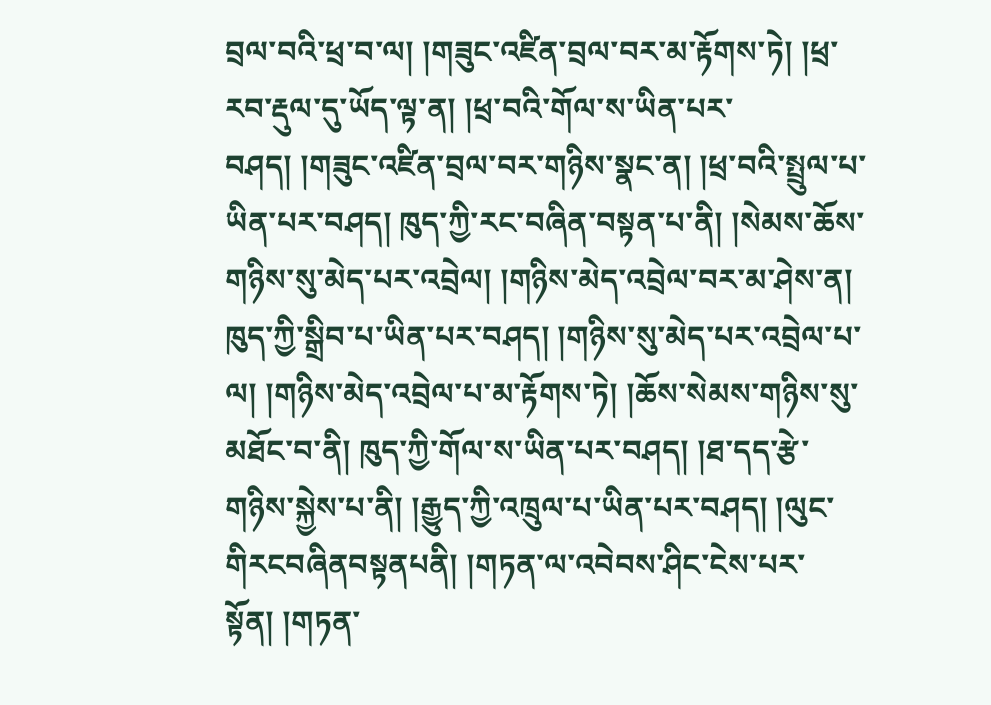བྲལ་བའི་ཕྲ་བ་ལ། །གཟུང་འཛིན་བྲལ་བར་མ་རྟོགས་ཏེ། །ཕྲ་རབ་རྡུལ་དུ་ཡོད་ལྟ་ན། །ཕྲ་བའི་གོལ་ས་ཡིན་པར་བཤད། །གཟུང་འཛིན་བྲལ་བར་གཉིས་སྣང་ན། །ཕྲ་བའི་སྤྲུལ་པ་ཡིན་པར་བཤད། ཁུད་ཀྱི་རང་བཞིན་བསྟན་པ་ནི། །སེམས་ཆོས་གཉིས་སུ་མེད་པར་འབྲེལ། །གཉིས་མེད་འབྲེལ་བར་མ་ཤེས་ན། ཁུད་ཀྱི་སྒྲིབ་པ་ཡིན་པར་བཤད། །གཉིས་སུ་མེད་པར་འབྲེལ་པ་ལ། །གཉིས་མེད་འབྲེལ་པ་མ་རྟོགས་ཏེ། །ཆོས་སེམས་གཉིས་སུ་མཐོང་བ་ནི། ཁུད་ཀྱི་གོལ་ས་ཡིན་པར་བཤད། །ཐ་དད་རྩེ་གཉིས་སྐྱེས་པ་ནི། །རྒྱུད་ཀྱི་འཁྲུལ་པ་ཡིན་པར་བཤད། །ལུང་གིརངབཞིནབསྟནཔནི། །གཏན་ལ་འབེབས་ཤིང་ངེས་པར་སྟོན། །གཏན་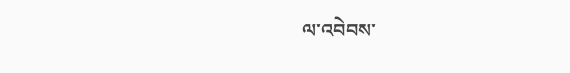ལ་འབེབས་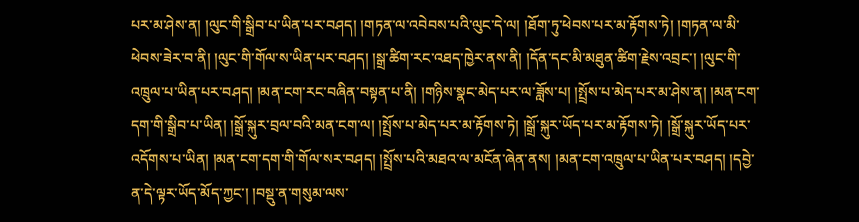པར་མ་ཤེས་ན། །ལུང་གི་སྒྲིབ་པ་ཡིན་པར་བཤད། །གཏན་ལ་འབེབས་པའི་ལུང་དེ་ལ། །ཐོག་ཏུ་ཕེབས་པར་མ་རྟོགས་ཏེ། །གཏན་ལ་མི་ཕེབས་ཟེར་བ་ནི། །ལུང་གི་གོལ་ས་ཡིན་པར་བཤད། །སྒྲ་ཚིག་རང་འཐད་ཁྱེར་ནས་ནི། །དོན་དང་མི་མཐུན་ཚིག་རྗེས་འབྲང་། །ལུང་གི་འཁྲུལ་པ་ཡིན་པར་བཤད། །མན་ངག་རང་བཞིན་བསྟན་པ་ནི། །གཉིས་སྣང་མེད་པར་ལ་ཟློས་པ། །སྤྲོས་པ་མེད་པར་མ་ཤེས་ན། །མན་ངག་དག་གི་སྒྲིབ་པ་ཡིན། །སྒྲོ་སྐུར་བྲལ་བའི་མན་ངག་ལ། །སྤྲོས་པ་མེད་པར་མ་རྟོགས་ཏེ། །སྒྲོ་སྐུར་ཡོད་པར་མ་རྟོགས་ཏེ། །སྒྲོ་སྐུར་ཡོད་པར་འདོགས་པ་ཡིན། །མན་ངག་དག་གི་གོལ་སར་བཤད། །སྤྲོས་པའི་མཐའ་ལ་མངོན་ཞེན་ནས། །མན་ངག་འཁྲུལ་པ་ཡིན་པར་བཤད། །དབྱེ་ན་དེ་ལྟར་ཡོད་མོད་ཀྱང་། །བསྡུ་ན་གསུམ་ལས་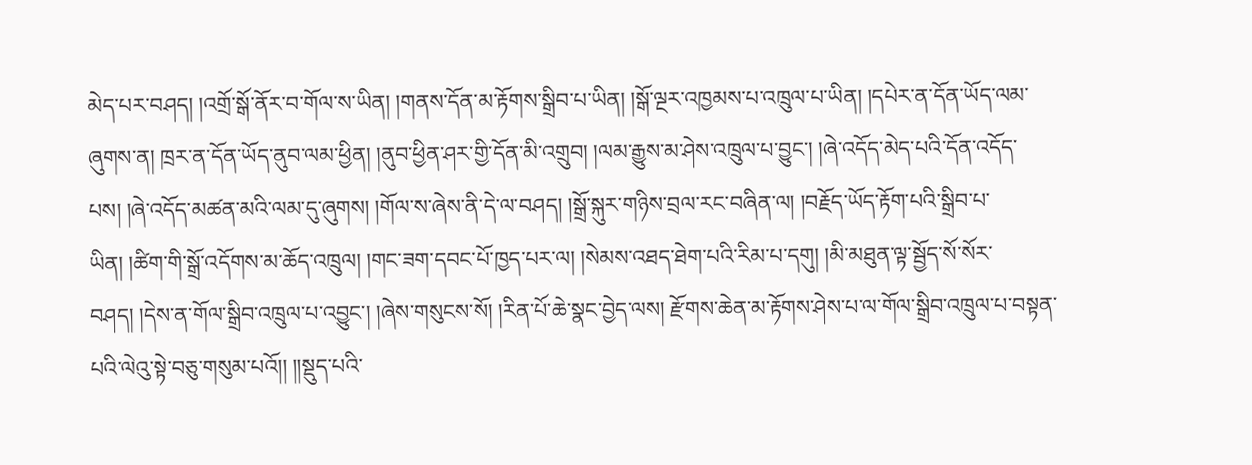མེད་པར་བཤད། །འགྲོ་སྒོ་ནོར་བ་གོལ་ས་ཡིན། །གནས་དོན་མ་རྟོགས་སྒྲིབ་པ་ཡིན། །སྒོ་ལྔར་འཁྱམས་པ་འཁྲུལ་པ་ཡིན། །དཔེར་ན་དོན་ཡོད་ལམ་ཞུགས་ན། ཁྲར་ན་དོན་ཡོད་ནུབ་ལམ་ཕྱིན། །ནུབ་ཕྱིན་ཤར་གྱི་དོན་མི་འགྲུབ། །ལམ་རྒྱུས་མ་ཤེས་འཁྲུལ་པ་བྱུང་། །ཞེ་འདོད་མེད་པའི་དོན་འདོད་པས། །ཞེ་འདོད་མཚན་མའི་ལམ་དུ་ཞུགས། །གོལ་ས་ཞེས་ནི་དེ་ལ་བཤད། །སྒྲོ་སྐུར་གཉིས་བྲལ་རང་བཞིན་ལ། །བརྗོད་ཡོད་རྟོག་པའི་སྒྲིབ་པ་ཡིན། །ཚིག་གི་སྒྲོ་འདོགས་མ་ཆོད་འཁྲུལ། །གང་ཟག་དབང་པོ་ཁྱད་པར་ལ། །སེམས་འཐད་ཐེག་པའི་རིམ་པ་དགུ། །མི་མཐུན་ལྟ་སྦྱོད་སོ་སོར་བཤད། །དེས་ན་གོལ་སྒྲིབ་འཁྲུལ་པ་འབྱུང་། །ཞེས་གསུངས་སོ། །རིན་པོ་ཆེ་སྣང་བྱེད་ལས། རྫོགས་ཆེན་མ་རྟོགས་ཤེས་པ་ལ་གོལ་སྒྲིབ་འཁྲུལ་པ་བསྟན་པའི་ལེའུ་སྟེ་བཅུ་གསུམ་པའོ།། །།སྡུད་པའི་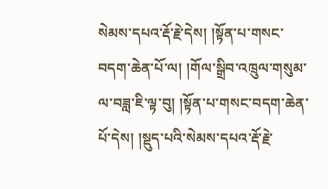སེམས་དཔའ་རྡོ་རྗེ་དེས། །སྟོན་པ་གསང་བདག་ཆེན་པོ་ལ། །གོལ་སྒྲིབ་འཁྲུལ་གསུམ་ལ་བཟླ་ཇི་ལྟ་བུ། །སྟོན་པ་གསང་བདག་ཆེན་པོ་དེས། །སྡུད་པའི་སེམས་དཔའ་རྡོ་རྗེ་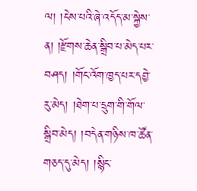ལ། །ངེས་པའི་ཞེ་འདོད་མ་སྐྱེས་ན། །རྫོགས་ཆེན་སྒྲིབ་པ་མེད་པར་བཤད། །གོང་འོག་ཁྱད་པར་དབྱེ་རུ་མེད། །ཐེག་པ་དྲུག་གི་གོལ་སྒྲིབ་མེད། །བདེན་གཉིས་ཁ་ཚོན་གཅད་དུ་མེད། །སྙིང་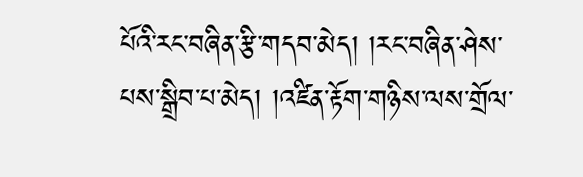པོའི་རང་བཞིན་རྩི་གདབ་མེད། །རང་བཞིན་ཤེས་པས་སྒྲིབ་པ་མེད། །འཛིན་རྟོག་གཉིས་ལས་གྲོལ་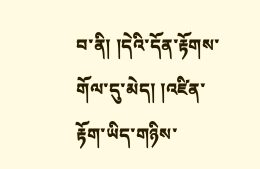བ་ནི། །དེའི་དོན་རྟོགས་གོལ་དུ་མེད། །འཛིན་རྟོག་ཡིད་གཉིས་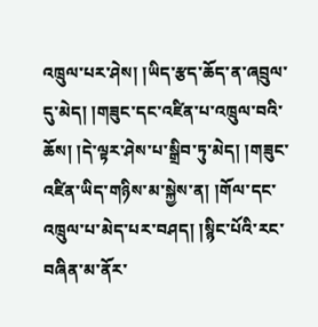འཁྲུལ་པར་ཤེས། །ཡིད་རྩད་ཆོད་ན་ཞབྲུལ་དུ་མེད། །གཟུང་དང་འཛིན་པ་འཁྲུལ་བའི་ཆོས། །དེ་ལྟར་ཤེས་པ་སྒྲིབ་ཏུ་མེད། །གཟུང་འཛིན་ཡིད་གཉིས་མ་སྐྱེས་ན། །གོལ་དང་འཁྲུལ་པ་མེད་པར་བཤད། །སྙིང་པོའི་རང་བཞིན་མ་ནོར་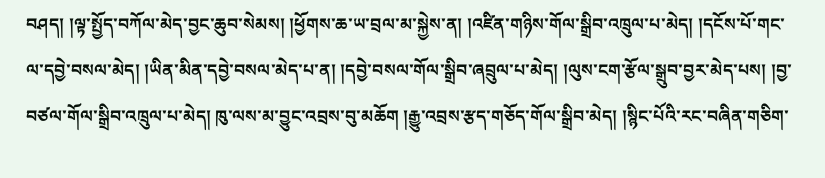བཤད། །ལྟ་སྤྱོད་བཀོལ་མེད་བྱང་ཆུབ་སེམས། །ཕྱོགས་ཆ་ཡ་བྲལ་མ་སྐྱེས་ན། །འཛིན་གཉིས་གོལ་སྒྲིབ་འཁྲུལ་པ་མེད། །དངོས་པོ་གང་ལ་དབྱེ་བསལ་མེད། །ཡིན་མིན་དབྱེ་བསལ་མེད་པ་ན། །དབྱེ་བསལ་གོལ་སྒྲིབ་ཞབྲུལ་པ་མེད། །ལུས་ངག་རྩོལ་སྒྲུབ་བྱར་མེད་པས། །བྱ་བཙལ་གོལ་སྒྲིབ་འཁྲུལ་པ་མེད། ཁུ་ལས་མ་བྱུང་འབྲས་བུ་མཆོག །རྒྱུ་འབྲས་རྩད་གཅོད་གོལ་སྒྲིབ་མེད། །སྙིང་པོའི་རང་བཞིན་གཅིག་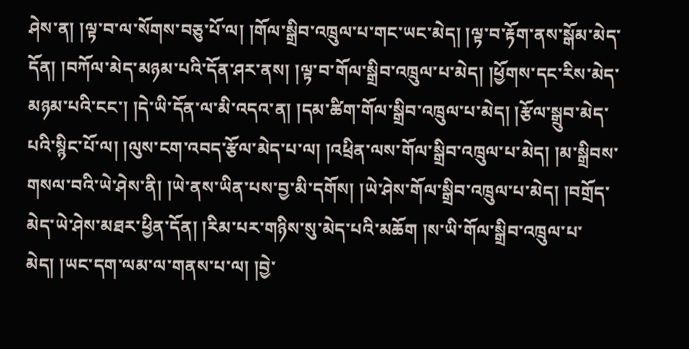ཤེས་ན། །ལྟ་བ་ལ་སོགས་བཅུ་པོ་ལ། །གོལ་སྒྲིབ་འཁྲུལ་པ་གང་ཡང་མེད། །ལྟ་བ་རྟོག་ནས་སྒོམ་མེད་དོན། །བཀོལ་མེད་མཉམ་པའི་དོན་ཤར་ནས། །ལྟ་བ་གོལ་སྒྲིབ་འཁྲུལ་པ་མེད། །ཕྱོགས་དང་རིས་མེད་མཉམ་པའི་ངང་། །དེ་ཡི་དོན་ལ་མི་འདའ་ན། །དམ་ཚིག་གོལ་སྒྲིབ་འཁྲུལ་པ་མེད། །རྩོལ་སྒྲུབ་མེད་པའི་སྙིང་པོ་ལ། །ལུས་ངག་འབད་རྩོལ་མེད་པ་ལ། །འཕྲིན་ལས་གོལ་སྒྲིབ་འཁྲུལ་པ་མེད། །མ་སྒྲིབས་གསལ་བའི་ཡེ་ཤེས་ནི། །ཡེ་ནས་ཡིན་པས་བྱ་མི་དགོས། །ཡེ་ཤེས་གོལ་སྒྲིབ་འཁྲུལ་པ་མེད། །བགྲོད་མེད་ཡེ་ཤེས་མཐར་ཕྱིན་དོན། །རིམ་པར་གཉིས་སུ་མེད་པའི་མཆོག །ས་ཡི་གོལ་སྒྲིབ་འཁྲུལ་པ་མེད། །ཡང་དག་ལམ་ལ་གནས་པ་ལ། །བྱེ་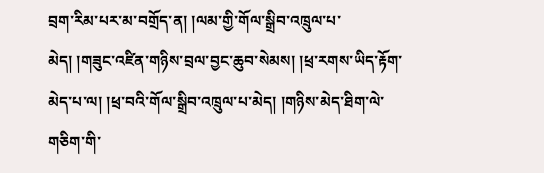བྲག་རིམ་པར་མ་བགྲོད་ན། །ལམ་གྱི་གོལ་སྒྲིབ་འཁྲུལ་པ་མེད། །གཟུང་འཛིན་གཉིས་བྲལ་བྱང་ཆུབ་སེམས། །ཕྲ་རགས་ཡིད་རྟོག་མེད་པ་ལ། །ཕྲ་བའི་གོལ་སྒྲིབ་འཁྲུལ་པ་མེད། །གཉིས་མེད་ཐིག་ལེ་གཅིག་གི་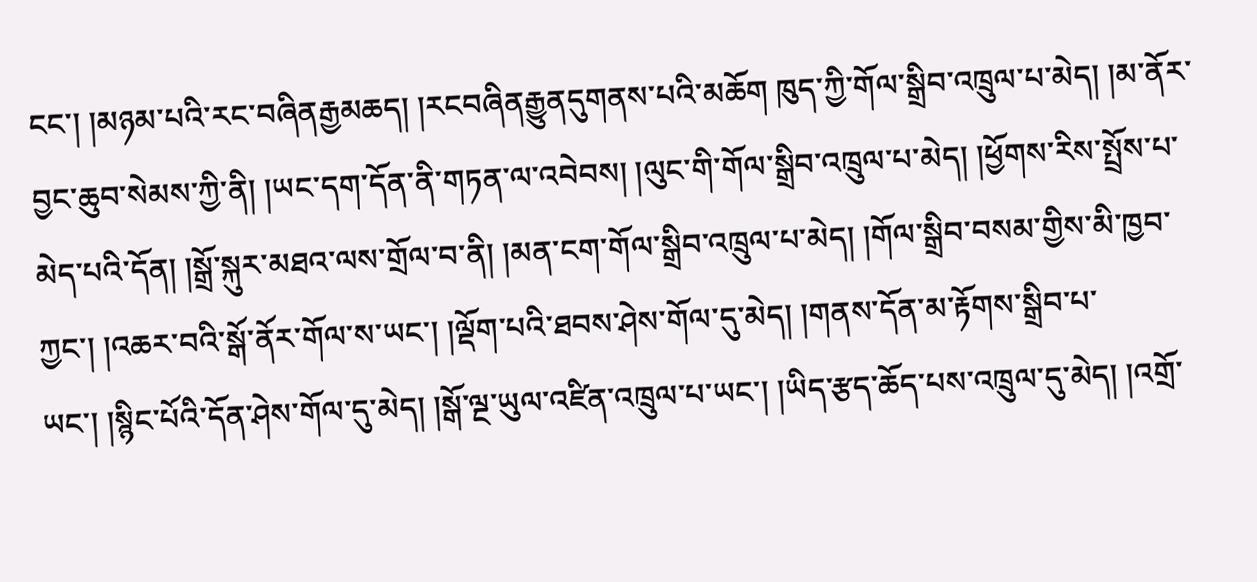ངང་། །མཉམ་པའི་རང་བཞིནརྒྱམཆད། །རངབཞིནརྒྱུནདུགནས་པའི་མཆོག ཁུད་ཀྱི་གོལ་སྒྲིབ་འཁྲུལ་པ་མེད། །མ་ནོར་བྱང་ཆུབ་སེམས་ཀྱི་ནི། །ཡང་དག་དོན་ནི་གཏན་ལ་འབེབས། །ལུང་གི་གོལ་སྒྲིབ་འཁྲུལ་པ་མེད། །ཕྱོགས་རིས་སྤྲོས་པ་མེད་པའི་དོན། །སྒྲོ་སྐུར་མཐའ་ལས་གྲོལ་བ་ནི། །མན་ངག་གོལ་སྒྲིབ་འཁྲུལ་པ་མེད། །གོལ་སྒྲིབ་བསམ་གྱིས་མི་ཁྱབ་ཀྱང་། །འཆར་བའི་སྒོ་ནོར་གོལ་ས་ཡང་། །ལྡོག་པའི་ཐབས་ཤེས་གོལ་དུ་མེད། །གནས་དོན་མ་རྟོགས་སྒྲིབ་པ་ཡང་། །སྙིང་པོའི་དོན་ཤེས་གོལ་དུ་མེད། །སྒོ་ལྔ་ཡུལ་འཛིན་འཁྲུལ་པ་ཡང་། །ཡིད་རྩད་ཆོད་པས་འཁྲུལ་དུ་མེད། །འགྲོ་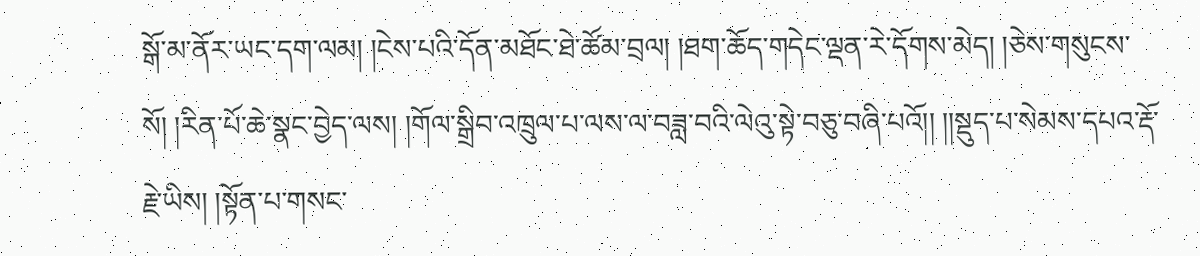སྒོ་མ་ནོར་ཡང་དག་ལམ། །ངེས་པའི་དོན་མཐོང་ཐེ་ཚོམ་བྲལ། །ཐག་ཆོད་གདེང་ལྡན་རེ་དོགས་མེད། །ཅེས་གསུངས་སོ། །རིན་པོ་ཆེ་སྣང་བྱེད་ལས། །གོལ་སྒྲིབ་འཁྲུལ་པ་ལས་ལ་བཟླ་བའི་ལེའུ་སྟེ་བཅུ་བཞི་པའོ།། །།སྡུད་པ་སེམས་དཔའ་རྡོ་རྗེ་ཡིས། །སྟོན་པ་གསང་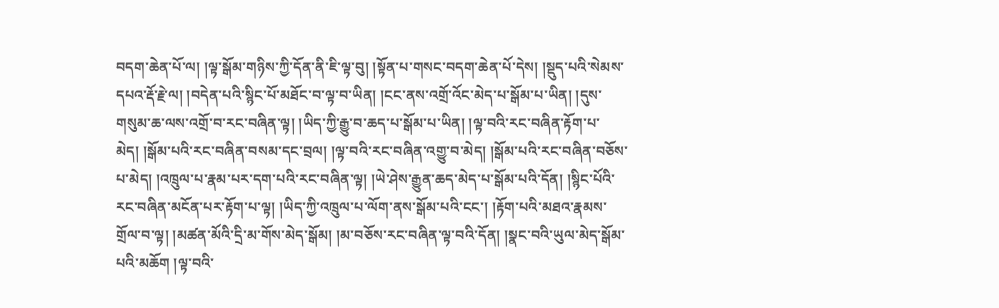བདག་ཆེན་པོ་ལ། །ལྟ་སྒོམ་གཉིས་ཀྱི་དོན་ནི་ཇི་ལྟ་བུ། །སྟོན་པ་གསང་བདག་ཆེན་པོ་དེས། །སྡུད་པའི་སེམས་དཔའ་རྡོ་རྗེ་ལ། །བདེན་པའི་སྙིང་པོ་མཐོང་བ་ལྟ་བ་ཡིན། །ངང་ནས་འགྲོ་འོང་མེད་པ་སྒོམ་པ་ཡིན། །དུས་གསུམ་ཆ་ལས་འགྲོ་བ་རང་བཞིན་ལྟ། །ཡིད་ཀྱི་རྒྱུ་བ་ཆད་པ་སྒོམ་པ་ཡིན། །ལྟ་བའི་རང་བཞིན་རྟོག་པ་མེད། །སྒོམ་པའི་རང་བཞིན་བསམ་དང་བྲལ། །ལྟ་བའི་རང་བཞིན་འགྱུ་བ་མེད། །སྒོམ་པའི་རང་བཞིན་བཅོས་པ་མེད། །འཁྲུལ་པ་རྣམ་པར་དག་པའི་རང་བཞིན་ལྟ། །ཡེ་ཤེས་རྒྱུན་ཆད་མེད་པ་སྒོམ་པའི་དོན། །སྙིང་པོའི་རང་བཞིན་མངོན་པར་རྟོག་པ་ལྟ། །ཡིད་ཀྱི་འཁྲུལ་པ་ལོག་ནས་སྒོམ་པའི་ངང་། །རྟོག་པའི་མཐའ་རྣམས་གྲོལ་བ་ལྟ། །མཚན་མོའི་དྲི་མ་གོས་མེད་སྒོམ། །མ་བཅོས་རང་བཞིན་ལྟ་བའི་དོན། །སྣང་བའི་ཡུལ་མེད་སྒོམ་པའི་མཆོག །ལྟ་བའི་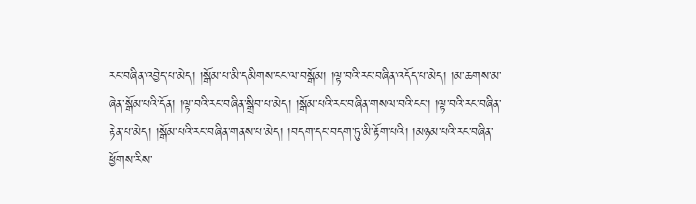རང་བཞིན་འབྱེད་པ་མེད། །སྒོམ་པ་མི་དམིགས་ངང་ལ་བསྒོམ། །ལྟ་བའི་རང་བཞིན་འདོད་པ་མེད། །མ་ཆགས་མ་ཞེན་སྒོམ་པའི་དོན། །ལྟ་བའི་རང་བཞིན་སྒྲིབ་པ་མེད། །སྒོམ་པའི་རང་བཞིན་གསལ་བའི་ངང་། །ལྟ་བའི་རང་བཞིན་རྟེན་པ་མེད། །སྒོམ་པའི་རང་བཞིན་གནས་པ་མེད། །བདག་དང་བདག་ཏུ་མི་རྟོག་པའི། །མཉམ་པའི་རང་བཞིན་ཕྱོགས་རིས་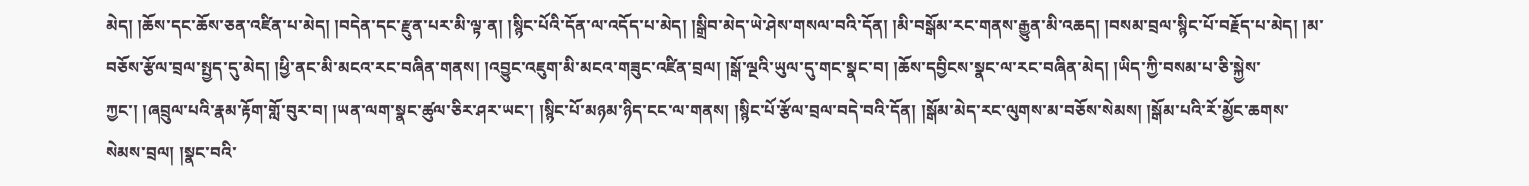མེད། །ཆོས་དང་ཆོས་ཅན་འཛིན་པ་མེད། །བདེན་དང་རྫུན་པར་མི་ལྟ་ན། །སྙིང་པོའི་དོན་ལ་འདོད་པ་མེད། །སྒྲིབ་མེད་ཡེ་ཤེས་གསལ་བའི་དོན། །མི་བསྒོམ་རང་གནས་རྒྱུན་མི་འཆད། །བསམ་བྲལ་སྙིང་པོ་བརྗོད་པ་མེད། །མ་བཅོས་རྩོལ་བྲལ་སྤྱད་དུ་མེད། །ཕྱི་ནང་མི་མངའ་རང་བཞིན་གནས། །འབྱུང་འཇུག་མི་མངའ་གཟུང་འཛིན་བྲལ། །སྒོ་ལྔའི་ཡུལ་དུ་གང་སྣང་བ། །ཆོས་དབྱིངས་སྣང་ལ་རང་བཞིན་མེད། །ཡིད་ཀྱི་བསམ་པ་ཅི་སྐྱེས་ཀྱང་། །ཞབྲུལ་པའི་རྣམ་རྟོག་གློ་བུར་བ། །ཡན་ལག་སྣང་ཚུལ་ཅིར་ཤར་ཡང་། །སྙིང་པོ་མཉམ་ཉིད་ངང་ལ་གནས། །སྙིང་པོ་རྩོལ་བྲལ་བདེ་བའི་དོན། །སྒོམ་མེད་རང་ལུགས་མ་བཅོས་སེམས། །སྒོམ་པའི་རོ་མྱོང་ཆགས་སེམས་བྲལ། །སྣང་བའི་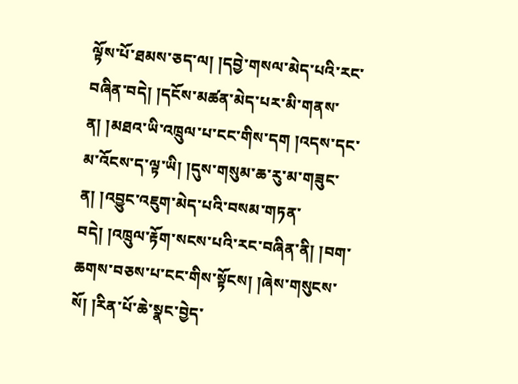ལྟོས་པོ་ཐམས་ཅད་ལ། །དབྱེ་གསལ་མེད་པའི་རང་བཞིན་བདེ། །དངོས་མཚན་མེད་པར་མི་གནས་ན། །མཐའ་ཡི་འཁྲུལ་པ་ངང་གིས་དག །འདས་དང་མ་འོངས་ད་ལྟ་ཡི། །དུས་གསུམ་ཆ་རུ་མ་གཟུང་ན། །འབྱུང་འཇུག་མེད་པའི་བསམ་གཏན་བདེ། །འཁྲུལ་རྟོག་སངས་པའི་རང་བཞིན་ནི། །བག་ཆགས་བཅས་པ་ངང་གིས་སྟོངས། །ཞེས་གསུངས་སོ། །རིན་པོ་ཆེ་སྣང་བྱེད་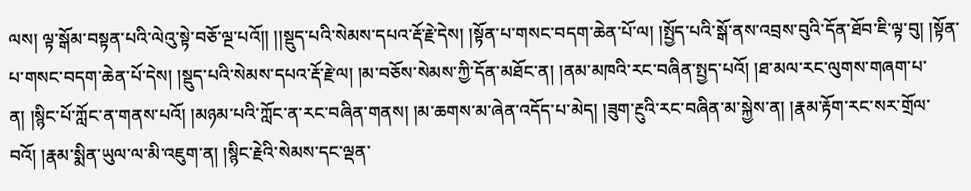ལས། ལྟ་སྒོམ་བསྟན་པའི་ལེའུ་སྟེ་བཅོ་ལྔ་པའོ།། །།སྡུད་པའི་སེམས་དཔའ་རྡོ་རྗེ་དེས། །སྟོན་པ་གསང་བདག་ཆེན་པོ་ལ། །སྤྱོད་པའི་སྒོ་ནས་འབྲས་བུའི་དོན་ཐོབ་ཇི་ལྟ་བུ། །སྟོན་པ་གསང་བདག་ཆེན་པོ་དེས། །སྡུད་པའི་སེམས་དཔའ་རྡོ་རྗེ་ལ། །མ་བཅོས་སེམས་ཀྱི་དོན་མཐོང་ན། །ནམ་མཁའི་རང་བཞིན་སྤྱད་པའོ། །ཐ་མལ་རང་ལུགས་གཞག་པ་ན། །སྙིང་པོ་ཀློང་ན་གནས་པའོ། །མཉམ་པའི་ཀློང་ན་རང་བཞིན་གནས། །མ་ཆགས་མ་ཞེན་འདོད་པ་མེད། །ཟུག་རྔུའི་རང་བཞིན་མ་སྐྱེས་ན། །རྣམ་རྟོག་རང་སར་གྲོལ་བའོ། །རྣམ་སྨིན་ཡུལ་ལ་མི་འཇུག་ན། །སྙིང་རྗེའི་སེམས་དང་ལྡན་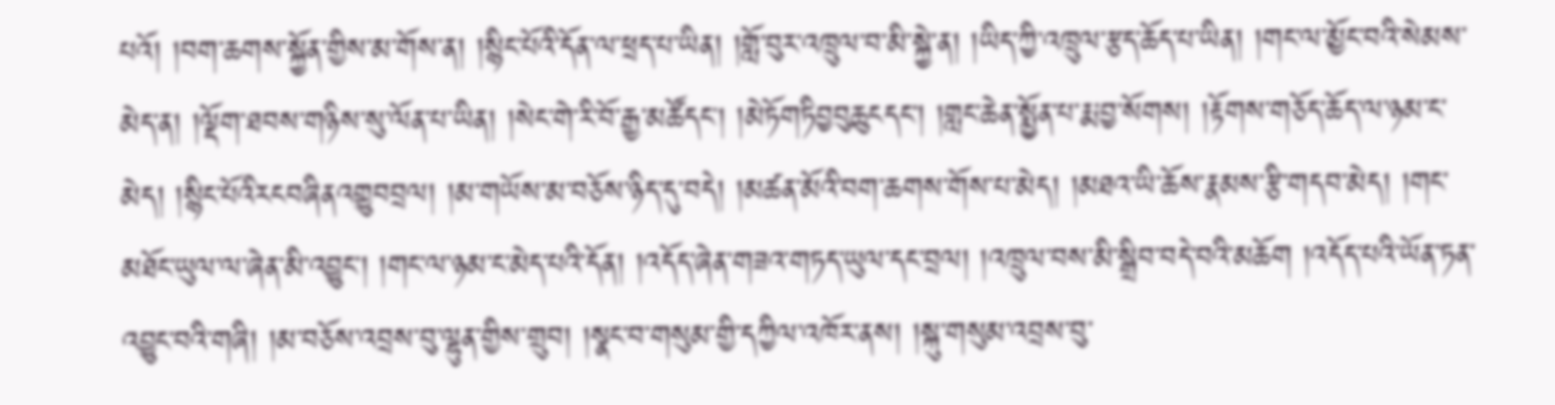པའོ། །བག་ཆགས་སྐྱོན་གྱིས་མ་གོས་ན། །སྙིང་པོའི་དོན་ལ་ཕྲད་པ་ཡིན། །གློ་བུར་འཁྲུལ་བ་མི་སྐྱེ་ན། །ཡིད་ཀྱི་འཁྲུལ་རྩད་ཆོད་པ་ཡིན། །གང་ལ་མྱོང་བའི་སེམས་མེད་ན། །ལྡོག་ཐབས་གཉིས་སུ་ལོན་པ་ཡིན། །སེང་གེ་རི་བོ་རྒྱ་མཚོདང། །མེཏོགཏིབྱབུཆུངདང་། །གླང་ཆེན་སྨྱོན་པ་རྨ་བྱ་སོགས། །རྟོགས་གཅོད་ཆོད་ལ་ཉམ་ང་མེད། །སྙིང་པོའིརངབཞིནའགྱུབབྲལ། །མ་གཡོས་མ་བཅོས་ཉིད་དུ་བདེ། །མཚན་མོའི་བག་ཆགས་གོས་པ་མེད། །མཐའ་ཡི་ཆོས་རྣམས་རྩི་གདབ་མེད། །གང་མཐོང་ཡུལ་ལ་ཞེན་མི་འབྱུང་། །གང་ལ་ཉམ་ང་མེད་པའི་དོན། །འདོད་ཞེན་གཟའ་གཏད་ཡུལ་དང་བྲལ། །འཁྲུལ་བས་མི་སྒྲིབ་བདེ་བའི་མཆོག །འདོད་པའི་ཡོན་ཏན་འབྱུང་བའི་གཞི། །མ་བཅོས་འབྲས་བུ་ལྷུན་གྱིས་གྲུབ། །སྣང་བ་གསུམ་གྱི་དཀྱིལ་འཁོར་ནས། །སྐུ་གསུམ་འབྲས་བུ་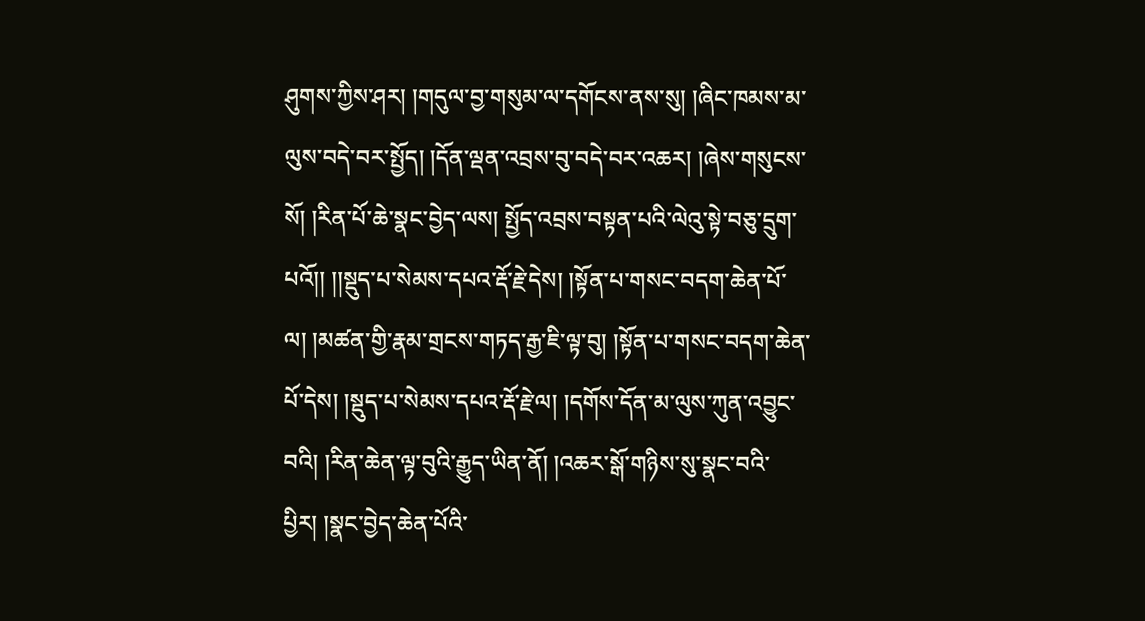ཤུགས་ཀྱིས་ཤར། །གདུལ་བྱ་གསུམ་ལ་དགོངས་ནས་སུ། །ཞིང་ཁམས་མ་ལུས་བདེ་བར་སྤྱོད། །དོན་ལྡན་འབྲས་བུ་བདེ་བར་འཆར། །ཞེས་གསུངས་སོ། །རིན་པོ་ཆེ་སྣང་བྱེད་ལས། སྤྱོད་འབྲས་བསྟན་པའི་ལེའུ་སྟེ་བཅུ་དྲུག་པའོ།། །།སྡུད་པ་སེམས་དཔའ་རྡོ་རྗེ་དེས། །སྟོན་པ་གསང་བདག་ཆེན་པོ་ལ། །མཚན་གྱི་རྣམ་གྲངས་གཏད་རྒྱ་ཇི་ལྟ་བུ། །སྟོན་པ་གསང་བདག་ཆེན་པོ་དེས། །སྡུད་པ་སེམས་དཔའ་རྡོ་རྗེ་ལ། །དགོས་དོན་མ་ལུས་ཀུན་འབྱུང་བའི། །རིན་ཆེན་ལྟ་བུའི་རྒྱུད་ཡིན་ནོ། །འཆར་སྒོ་གཉིས་སུ་སྣང་བའི་པྱིར། །སྣང་བྱེད་ཆེན་པོའི་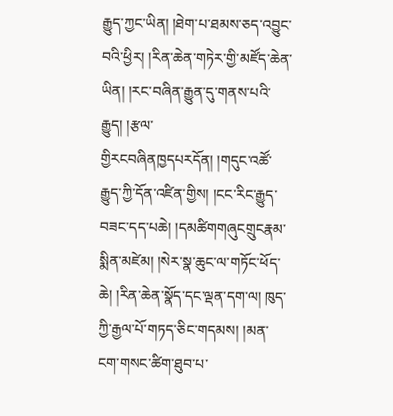རྒྱུད་ཀྱང་ཡིན། །ཐེག་པ་ཐམས་ཅད་འབྱུང་བའི་ཕྱིར། །རིན་ཆེན་གཏེར་གྱི་མཛོད་ཆེན་ཡིན། །རང་བཞིན་རྒྱུན་དུ་གནས་པའི་རྒྱུད། །རྩལ་གྱིརངབཞིནཁྱདཔརདོན། །གདུང་འཚོ་རྒྱུད་ཀྱི་དོན་འཛིན་གྱིས། །ངང་རིང་རྒྱུད་བཟང་དད་པཆེ། །དམཚིགགཞུངགྲུངརྣམ་སྨིན་མཛེམ། །སེར་སྣ་ཆུང་ལ་གཏོང་ཕོད་ཆེ། །རིན་ཆེན་སྣོད་དང་ལྡན་དག་ལ། ཁུད་ཀྱི་རྒྱལ་པོ་གཏད་ཅིང་གདམས། །མན་ངག་གསང་ཚིག་ཐུབ་པ་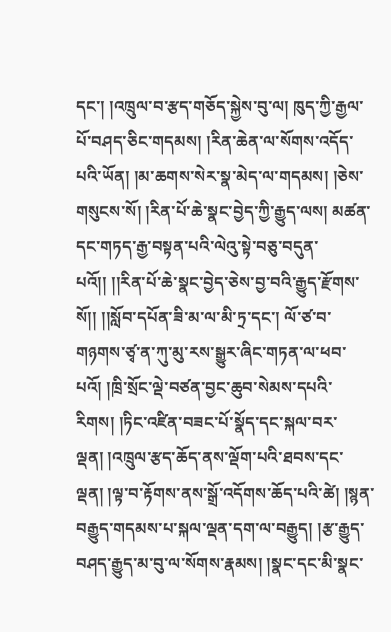དང་། །འཁྲུལ་བ་རྩད་གཅོད་སྐྱེས་བུ་ལ། ཁུད་ཀྱི་རྒྱལ་པོ་བཤད་ཅིང་གདམས། །རིན་ཆེན་ལ་སོགས་འདོད་པའི་ཡོན། །མ་ཆགས་སེར་སྣ་མེད་ལ་གདམས། །ཅེས་གསུངས་སོ། །རིན་པོ་ཆེ་སྣང་བྱེད་ཀྱི་རྒྱུད་ལས། མཚན་དང་གཏད་རྒྱ་བསྟན་པའི་ལེའུ་སྟེ་བཅུ་བདུན་པའོ།། །།རིན་པོ་ཆེ་སྣང་བྱེད་ཅེས་བྱ་བའི་རྒྱུད་རྫོགས་སོ།། །།སློབ་དཔོན་ཟི་མ་ལ་མི་ཏྲ་དང་། ལོ་ཙ་བ་གཉགས་ཙྭ་ན་ཀུ་མུ་རས་སྒྱུར་ཞིང་གཏན་ལ་ཕབ་པའོ། །ཁྲི་སྲོང་ལྡེ་བཙན་བྱང་ཆུབ་སེམས་དཔའི་རིགས། །ཏིང་འཛིན་བཟང་པོ་སྣོད་དང་སྐལ་བར་ལྡན། །འཁྲུལ་རྩད་ཆོད་ནས་ལྡོག་པའི་ཐབས་དང་ལྡན། །ལྟ་བ་རྟོགས་ནས་སྒྲོ་འདོགས་ཆོད་པའི་ཚེ། །སྙན་བརྒྱུད་གདམས་པ་སྐལ་ལྡན་དག་ལ་བརྒྱུད། །རྩ་རྒྱུད་བཤད་རྒྱུད་མ་བུ་ལ་སོགས་རྣམས། །སྣང་དང་མི་སྣང་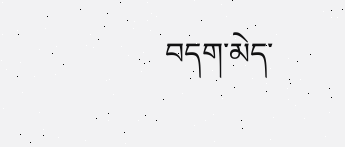བདག་མེད་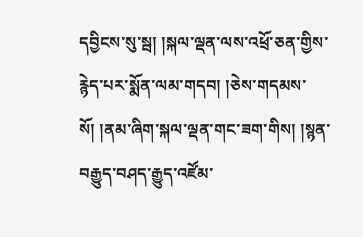དབྱིངས་སུ་སྦ། །སྐལ་ལྡན་ལས་འཕྲོ་ཅན་གྱིས་རྙེད་པར་སྨོན་ལམ་གདབ། །ཅེས་གདམས་སོ། །ནམ་ཞིག་སྐལ་ལྡན་གང་ཟག་གིས། །སྙན་བརྒྱུད་བཤད་རྒྱུད་འཛོམ་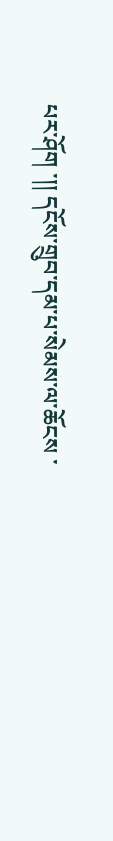པར་ཤོག ་།། དངོས་གྲུབ་དམ་པ་སེམས་ལ་ཆོངས ་